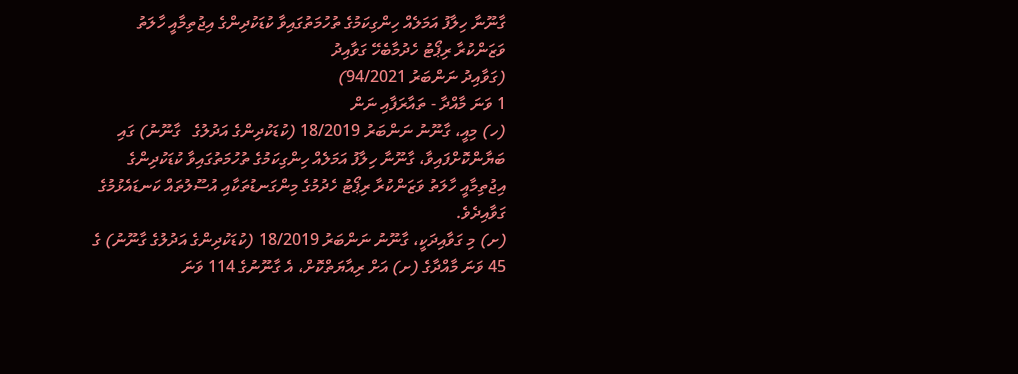ގާނޫނާ ހިލާފު އަމަލެއް ހިންގިކަމުގެ ތުހުމަތުގައިވާ ކުޑަކުދިންގެ އިޖުތިމާއީ ހާލަތު ވަޒަންކުރާ ރިޕޯޓު ހެދުމާބެހޭ ގަވާއިދު
(ގަވާއިދު ނަންބަރު 94/2021)
1 ވަނަ މާއްދާ - ތައާރަފާއި ނަން
(ހ) މިއީ، ގާނޫނު ނަންބަރު 18/2019 (ކުޑަކުދިންގެ އަދުލުގެ   ގާނޫނު) ގައި ބަޔާންކޮށްފައިވާ، ގާނޫނާ ހިލާފު އަމަލެއް ހިންގިކަމުގެ ތުހުމަތުގައިވާ ކުޑަކުދިންގެ އިޖުތިމާއީ ހާލަތު ވަޒަންކުރާ ރިޕޯޓު ހެދުމުގެ މިންގަނޑުތަކާއި އުސޫލުތައް ކަނޑައެޅުމުގެ ގަވާއިދެވެ.
(ށ) މި ގަވާއިދަކީ، ގާނޫނު ނަންބަރު 18/2019 (ކުޑަކުދިންގެ އަދުލުގެ ގާނޫނު) ގެ 45 ވަނަ މާއްދާގެ (ށ) އަށް ރިއާޔަތްކޮށް، އެ ގާނޫނުގެ 114 ވަނަ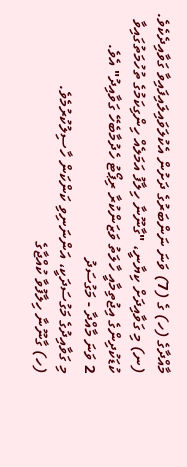މާއްދާގެ (ހ) ގެ (7) ވަނަ ނަންބަރުގެ ދަށުން އެކުލަވައިލައިފައިވާ ގަވާއިދެކެވެ.
(ނ) މި ގަވާއިދަށް ކިޔާނީ، "ގާނޫނާ ހިލާފު އަމަލެއް ހިންގިކަމުގެ ތުހުމަތުގައިވާ ކުޑަކުދިންގެ އިޖުތިމާއީ ހާލަތު ވަޒަންކުރާ ރިޕޯޓު ހެދުމާބެހޭ ގަވާއިދު" އެވެ.
2 ވަނަ މާއްދާ - މަގުސަދު
މި ގަވާއިދުގެ މަގުސަދަކީ، އަންނަނިވި ކަންކަން ހާސިލުކުރުމެވެ.
(ހ) ގާނޫނާ ހިލާފުވާ ކުއްޖާގެ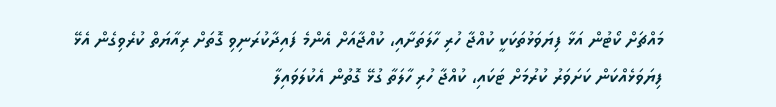މައްޗަށް ކޯޓުން އަޅާ ފިޔަވަޅުތަކަކީ ކުއްޖާ ހުރި ހާލަތަށާއި، ކުއްޖާއަށް އެންމެ ފައިދާކުރަނިވި ގޮތަށް ރިއާޔަތް ކުރެވިގެން އެޅޭ ފިޔަވަޅެއްކަން ކަށަވަރު ކުރުމަށް ޓަކައި، ކުއްޖާ ހުރި ހާލަތާ ގުޅޭ ގޮތުން އެކުލަވައިލާ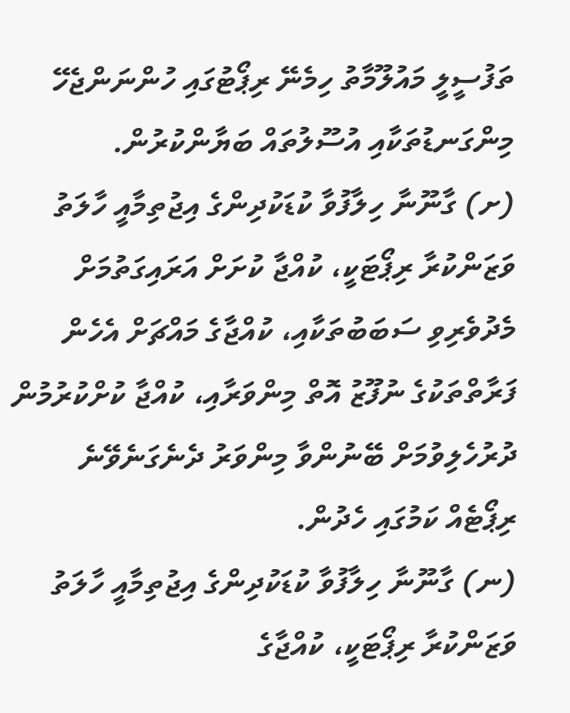ތަފުސީލީ މައުލޫމާތު ހިމެނޭ ރިޕޯޓުގައި ހުންނަންޖެހޭ މިންގަނޑުތަކާއި އުސޫލުތައް ބަޔާންކުރުން.
(ށ) ގާނޫނާ ހިލާފުވާ ކުޑަކުދިންގެ އިޖުތިމާއީ ހާލަތު ވަޒަންކުރާ ރިޕޯޓަކީ، ކުއްޖާ ކުށަށް އަރައިގަތުމަށް މެދުވެރިވި ސަބަބުތަކާއި، ކުއްޖާގެ މައްޗަށް އެހެން ފަރާތްތަކުގެ ނުފޫޒު އޮތް މިންވަރާއި، ކުއްޖާ ކުށްކުރުމުން ދުރުހެލިވުމަށް ބޭނުންވާ މިންވަރު ދެނެގަނެވޭނެ ރިޕޯޓެއް ކަމުގައި ހެދުން.
(ނ) ގާނޫނާ ހިލާފުވާ ކުޑަކުދިންގެ އިޖުތިމާއީ ހާލަތު ވަޒަންކުރާ ރިޕޯޓަކީ، ކުއްޖާގެ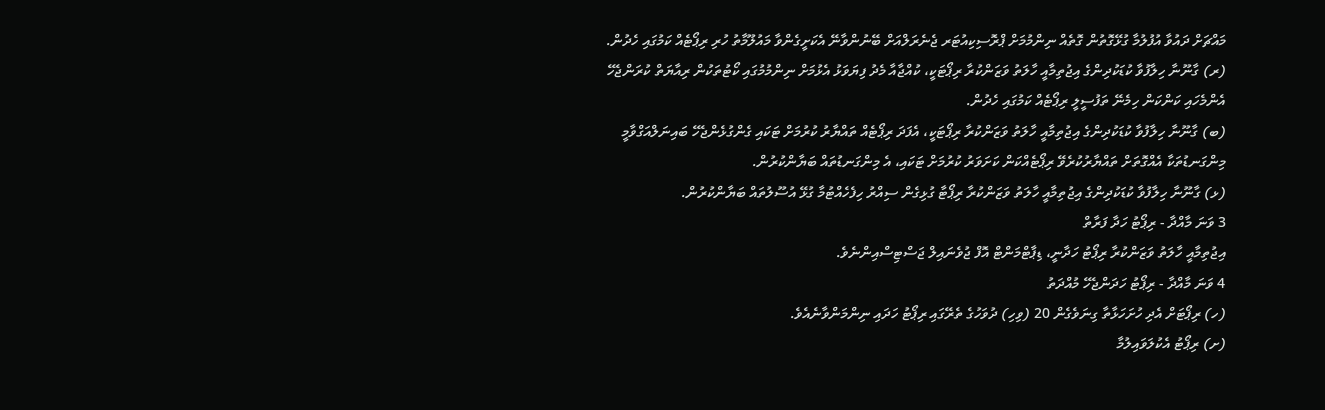މައްޗަށް ދައުވާ އުފުލުމާ ގުޅޭގޮތުން ގޮތެއް ނިންމުމަށް ޕްރޮސިކިއުޓަރ ޖެނެރަލްއަށް ބޭނުންވާނޭ އެކަށީގެންވާ މައުލޫމާތު ހުރި ރިޕޯޓެއް ކަމުގައި ހެދުން.
(ރ) ގާނޫނާ ހިލާފުވާ ކުޑަކުދިންގެ އިޖުތިމާއީ ހާލަތު ވަޒަންކުރާ ރިޕޯޓަކީ، ކުއްޖާއާ މެދު ފިޔަވަޅު އެޅުމަށް ނިންމުމުގައި ކޯޓުތަކުން ރިއާޔަތް ކުރަންޖެހޭ އެންމެހައި ކަންކަން ހިމެނޭ ތަފުސީލީ ރިޕޯޓެއް ކަމުގައި ހެދުން.
(ބ) ގާނޫނާ ހިލާފުވާ ކުޑަކުދިންގެ އިޖުތިމާއީ ހާލަތު ވަޒަންކުރާ ރިޕޯޓަކީ، އެފަދަ ރިޕޯޓެއް ތައްޔާރު ކުރުމަށް ޓަކައި ގެންގުޅެންޖެހޭ ބައިނަލްއަގްވާމީ މިންގަނޑުތަކާ އެއްގޮތަށް ތައްޔާރުކުރެވޭ ރިޕޯޓެއްކަން ކަށަވަރު ކުރުމަށް ޓަކައި، އެ މިންގަނޑުތައް ބަޔާންކުރުން.
(ޅ) ގާނޫނާ ހިލާފުވާ ކުޑަކުދިންގެ އިޖުތިމާއީ ހާލަތު ވަޒަންކުރާ ރިޕޯޓާ ގުޅިގެން ސިއްރު ހިފެހެއްޓުމާ ގުޅޭ އުސޫލުތައް ބަޔާންކުރުން.
3 ވަނަ މާއްދާ - ރިޕޯޓު ހަދާ ފަރާތް
އިޖުތިމާއީ ހާލަތު ވަޒަންކުރާ ރިޕޯޓު ހަދާނީ، ޑިޕާޓްމަންޓް އޮފް ޖުވެނައިލް ޖަސްޓިސްއިންނެވެ.
4 ވަނަ މާއްދާ - ރިޕޯޓު ހަދަންޖެހޭ މުއްދަތު
(ހ) ރިޕޯޓަށް އެދި ހުށަހަޅާތާ ގިނަވެގެން 20 (ވިހި) ދުވަހުގެ ތެރޭގައި ރިޕޯޓު ހަދައި ނިންމަންވާނެއެވެ.
(ށ) ރިޕޯޓު އެކުލަވައިލުމާ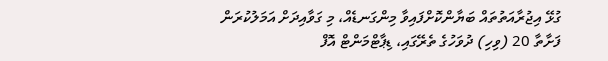ގުޅޭ އިޖުރާއަތުތައް ބަޔާންކޮށްފައިވާ މިންގަނޑެއް، މި ގަވާއިދަށް އަމަލުކުރަން ފަށާތާ 20 (ވިހި) ދުވަހުގެ ތެރޭގައި، ޑިޕާޓްމަންޓް އޮފް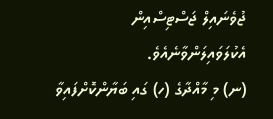ޖުވެނައިލް ޖަސްޓިސްއިން އެކުލަވައިލަންވާނެއެވެ.
(ނ) މި މާއްދާގެ (ހ) ގައި ބަޔާންކޮށްފައިވާ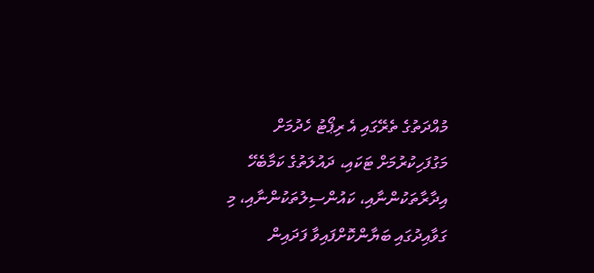މުއްދަތުގެ ތެރޭގައި އެ ރިޕޯޓު ހެދުމަށް މަގުފަހިކުރުމަށް ޓަކައި، ދައުލަތުގެ ކަމާބެހޭ އިދާރާތަކުންނާއި، ކައުންސިލުތަކުންނާއި، މި ގަވާއިދުގައި ބަޔާންކޮށްފައިވާ ފަދައިން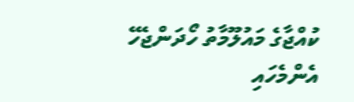ކުއްޖާގެ މައުލޫމާތު ހޯދަންޖެހޭ އެންމެހައި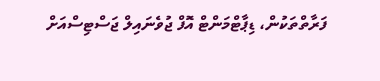ފަރާތްތަކުން، ޑިޕާޓްމަންޓް އޮފް ޖުވެނައިލް ޖަސްޓިސްއަށް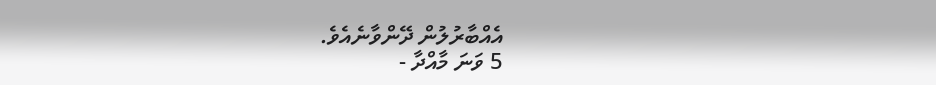އެއްބާރުލުން ދޭންވާނެއެވެ.
5 ވަނަ މާއްދާ -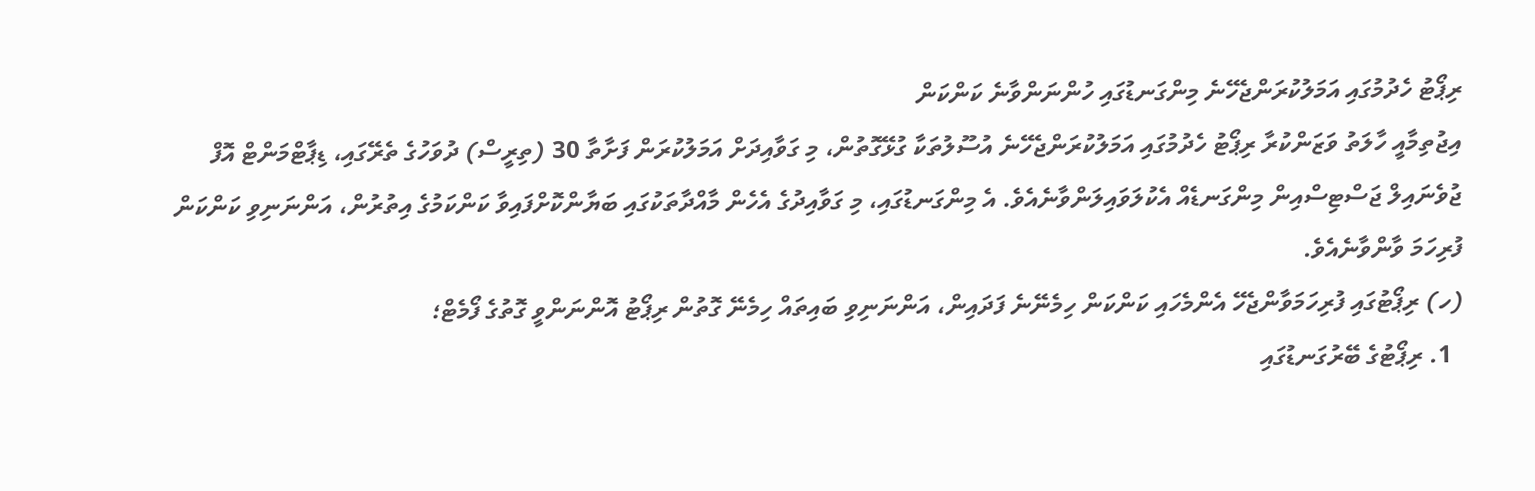ރިޕޯޓު ހެދުމުގައި އަމަލުކުރަންޖެހޭނެ މިންގަނޑުގައި ހުންނަންވާނެ ކަންކަން
އިޖުތިމާއީ ހާލަތު ވަޒަންކުރާ ރިޕޯޓު ހެދުމުގައި އަމަލުކުރަންޖެހޭނެ އުސޫލުތަކާ ގުޅޭގޮތުން، މި ގަވާއިދަށް އަމަލުކުރަން ފަށާތާ 30 (ތިރީސް) ދުވަހުގެ ތެރޭގައި، ޑިޕާޓްމަންޓް އޮފް ޖުވެނައިލް ޖަސްޓިސްއިން މިންގަނޑެއް އެކުލަވައިލަންވާނެއެވެ. އެ މިންގަނޑުގައި، މި ގަވާއިދުގެ އެހެން މާއްދާތަކުގައި ބަޔާންކޮށްފައިވާ ކަންކަމުގެ އިތުރުން، އަންނަނިވި ކަންކަން ފުރިހަމަ ވާންވާނެއެވެ.
(ހ) ރިޕޯޓުގައި ފުރިހަމަވާންޖެހޭ އެންމެހައި ކަންކަން ހިމެނޭނެ ފަދައިން، އަންނަނިވި ބައިތައް ހިމެނޭ ގޮތުން ރިޕޯޓު އޮންނަންވީ ގޮތުގެ ފޯމެޓް؛
  1. ރިޕޯޓުގެ ބޭރުގަނޑުގައި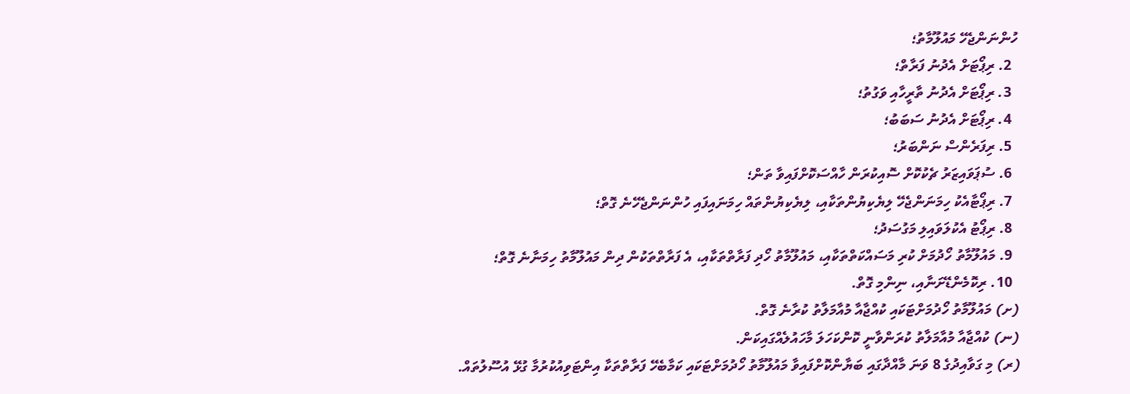ހުންނަންޖެހޭ މައުލޫމާތު؛
  2. ރިޕޯޓަށް އެދުނު ފަރާތް؛
  3. ރިޕޯޓަށް އެދުނު ތާރީހާއި ވަގުތު؛
  4. ރިޕޯޓަށް އެދުނު ސަބަބު؛
  5. ރިފަރެންސް ނަންބަރު؛
  6. ސުޕަވައިޒަރު ޗެކުކޮށް ސޮއިކުރަން ހާއްސަކޮށްފައިވާ ތަން؛
  7. ރިޕޯޓާއެކު ހިމަނަންޖެހޭ ލިޔެކިޔުންތަކާއި، ލިޔެކިޔުންތައް ހިމަނައިފައި ހުންނަންޖެހޭނެ ގޮތް؛
  8. ރިޕޯޓު އެކުލަވައިލި މަގުސަދު؛
  9. މައުލޫމާތު ހޯދުމަށް ކުރި މަސައްކަތްތަކާއި، މައުލޫމާތު ހޯދި ފަރާތްތަކާއި، އެ ފަރާތްތަކުން ދިން މައުލޫމާތު ހިމަނާނެ ގޮތް؛
  10. ރިކޮމެންޑޭށަނާއި، ނިންމި ގޮތް.
(ށ) މައުލޫމާތު ހޯދުމަށްޓަކައި ކުއްޖާއާ މުއާމަލާތު ކުރާނެ ގޮތް.
(ނ) ކުއްޖާއާ މުއާމަލާތު ކުރަންވާނީ ކޮންކަހަލަ މާހައުލެއްގައިކަން.
(ރ) މި ގަވާއިދުގެ 8 ވަނަ މާއްދާގައި ބަޔާންކޮށްފައިވާ މައުލޫމާތު ހޯދުމަށްޓަކައި ކަމާބެހޭ ފަރާތްތަކާ އިންޓަވިއުކުރުމާ ގުޅޭ އުސޫލުތައް.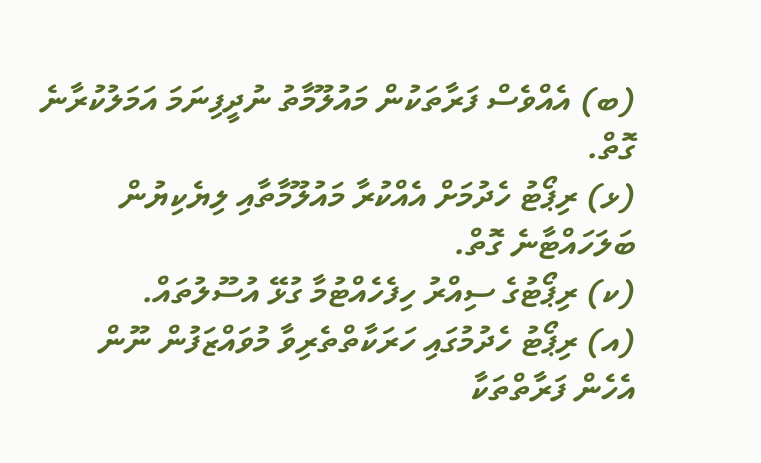(ބ) އެއްވެސް ފަރާތަކުން މައުލޫމާތު ނުދީފިނަމަ އަމަލުކުރާނެ ގޮތް.
(ޅ) ރިޕޯޓު ހެދުމަށް އެއްކުރާ މައުލޫމާތާއި ލިޔެކިޔުން ބަލަހައްޓާނެ ގޮތް.
(ކ) ރިޕޯޓުގެ ސިއްރު ހިފެހެއްޓުމާ ގުޅޭ އުސޫލުތައް.
(އ) ރިޕޯޓު ހެދުމުގައި ހަރަކާތްތެރިވާ މުވައްޒަފުން ނޫން އެހެން ފަރާތްތަކާ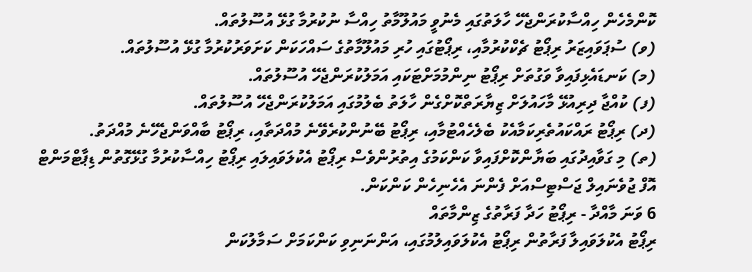ކޮންމެހެން ހިއްސާކުރަންޖެހޭ ހާލަތުގައި މެނުވީ މައުލޫމާތު ހިއްސާ ނުކުރުމާ ގުޅޭ އުސޫލުތައް.
(ވ) ސުޕަވައިޒަރު ރިޕޯޓު ޗެކްކުރުމާއި، ރިޕޯޓުގައި ހުރި މައުލޫމާތުގެ ސައްހަކަން ކަށަވަރުކުރުމާ ގުޅޭ އުސޫލުތައް.
(މ) ކަނޑައެޅިފައިވާ ވަގުތަށް ރިޕޯޓު ނިންމުމަށްޓަކައި އަމަލުކުރަންޖެހޭ އުސޫލުތައް.
(ފ) ކުއްޖާ ދިރިއުޅޭ މާހައުލަށް ޒިޔާރަތްކޮށްގެން ހާލަތު ބެލުމުގައި އަމަލުކުރަންޖެހޭ އުސޫލުތައް.
(ދ) ރިޕޯޓު ރައްކައުތެރިކަމާއެކު ބެލެހެއްޓުމާއި، ރިޕޯޓު ބޭނުންކުރެވޭނެ މުއްދަތާއި، ރިޕޯޓު ބާއްވަންޖެހޭނެ މުއްދަތު.
(ތ) މި ގަވާއިދުގައި ބަޔާންކޮށްފައިވާ ކަންކަމުގެ އިތުރުންވެސް ރިޕޯޓު އެކުލަވައިލައި ރިޕޯޓު ހިއްސާކުރުމާ ގުޅޭގޮތުން ޑިޕާޓްމަންޓް އޮފް ޖުވެނައިލް ޖަސްޓިސްއަށް ފެންނަ އެހެނިހެން ކަންކަން.
6 ވަނަ މާއްދާ - ރިޕޯޓު ހަދާ ފަރާތުގެ ޒިންމާތައް
ރިޕޯޓު އެކުލަވައިލާ ފަރާތުން ރިޕޯޓު އެކުލަވައިލުމުގައި، އަންނަނިވި ކަންކަމަށް ސަމާލުކަން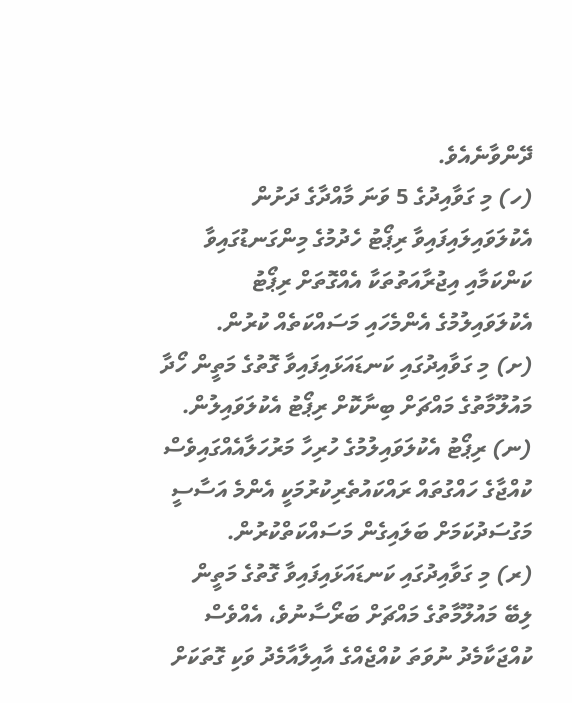ދޭންވާނެއެވެ.
(ހ) މި ގަވާއިދުގެ 5 ވަނަ މާއްދާގެ ދަށުން އެކުލަވައިލައިފައިވާ ރިޕޯޓު ހެދުމުގެ މިންގަނޑުގައިވާ ކަންކަމާއި އިޖުރާއަތުތަކާ އެއްގޮތަށް ރިޕޯޓު އެކުލަވައިލުމުގެ އެންމެހައި މަސައްކަތެއް ކުރުން.
(ށ) މި ގަވާއިދުގައި ކަނޑައަޅައިފައިވާ ގޮތުގެ މަތީން ހޯދާ މައުލޫމާތުގެ މައްޗަށް ބިނާކޮށް ރިޕޯޓު އެކުލަވައިލުން.
(ނ) ރިޕޯޓު އެކުލަވައިލުމުގެ ހުރިހާ މަރުހަލާއެއްގައިވެސް ކުއްޖާގެ ހައްގުތައް ރައްކައުތެރިކުރުމަކީ އެންމެ އަސާސީ މަގުސަދުކަމަށް ބަލައިގެން މަސައްކަތްކުރުން.
(ރ) މި ގަވާއިދުގައި ކަނޑައަޅައިފައިވާ ގޮތުގެ މަތީން  ލިބޭ މައުލޫމާތުގެ މައްޗަށް ބަރޯސާނުވެ، އެއްވެސް ކުއްޖަކާމެދު ނުވަތަ ކުއްޖެއްގެ އާއިލާއާމެދު ވަކި ގޮތަކަށް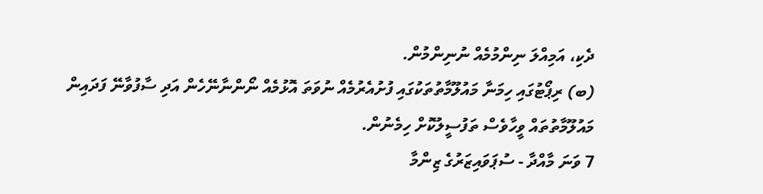ދެކި، އަމިއްލަ ނިންމުމެއް ނުނިންމުން.
(ބ) ރިޕޯޓުގައި ހިމަނާ މައުލޫމާތުތަކުގައި ފުށުއެރުމެއް ނުވަތަ އޮޅުމެއް ނޯންނާނޭހެން އަދި ސާފުވާނޭ ފަދައިން މައުލޫމާތުތައް ވީހާވެސް ތަފުސީލުކޮށް ހިމެނުން.
7 ވަނަ މާއްދާ - ސުޕަވައިޒަރުގެ ޒިންމާ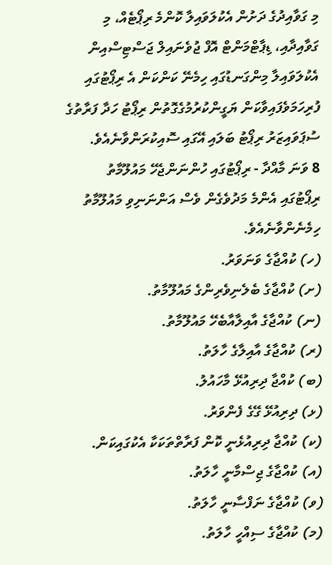މި ގަވާއިދުގެ ދަށުން އެކުލަވައިލާ ކޮންމެ ރިޕޯޓެއް، މި ގަވާއިދާއި، ޑިޕާޓްމަންޓް އޮފް ޖުވެނައިލް ޖަސްޓިސްއިން އެކުލަވައިލާ މިންގަނޑުގައި ހިމެނޭ ކަންކަން އެ ރިޕޯޓުގައި ފުރިހަމަވެފައިވާކަން ޔަގީންކުރުމުގެގޮތުން ރިޕޯޓު ހަދާ ފަރާތުގެ ސުޕަވައިޒަރު ރިޕޯޓު ބަލައި އޭގައި ސޮއިކުރަންވާނެއެވެ.
8 ވަނަ މާއްދާ - ރިޕޯޓުގައި ހުންނަންޖެހޭ މައުލޫމާތު
ރިޕޯޓުގައި އެންމެ މަދުވެގެން ވެސް އަންނަނިވި މައުލޫމާތު ހިމެނެންވާނެއެވެ.
(ހ) ކުއްޖާގެ ވަނަވަރު.
(ށ) ކުއްޖާގެ ބެލެނިވެރިންގެ މައުލޫމާތު.
(ނ) ކުއްޖާގެ އާއިލާއާބެހޭ މައުލޫމާތު.
(ރ) ކުއްޖާގެ އާއިލާގެ ހާލަތު.
(ބ) ކުއްޖާ ދިރިއުޅޭ މާހައުލު.
(ޅ) ދިރިއުޅޭ ގޭގެ ފެންވަރު.
(ކ) ކުއްޖާ ދިރިއުޅެނީ ކޮން ފަރާތްތަކަކާ އެކުގައިކަން.
(އ) ކުއްޖާގެ ޖިސްމާނީ ހާލަތު.
(ވ) ކުއްޖާގެ ނަފްސާނީ ހާލަތު.
(މ) ކުއްޖާގެ ސިއްހީ ހާލަތު.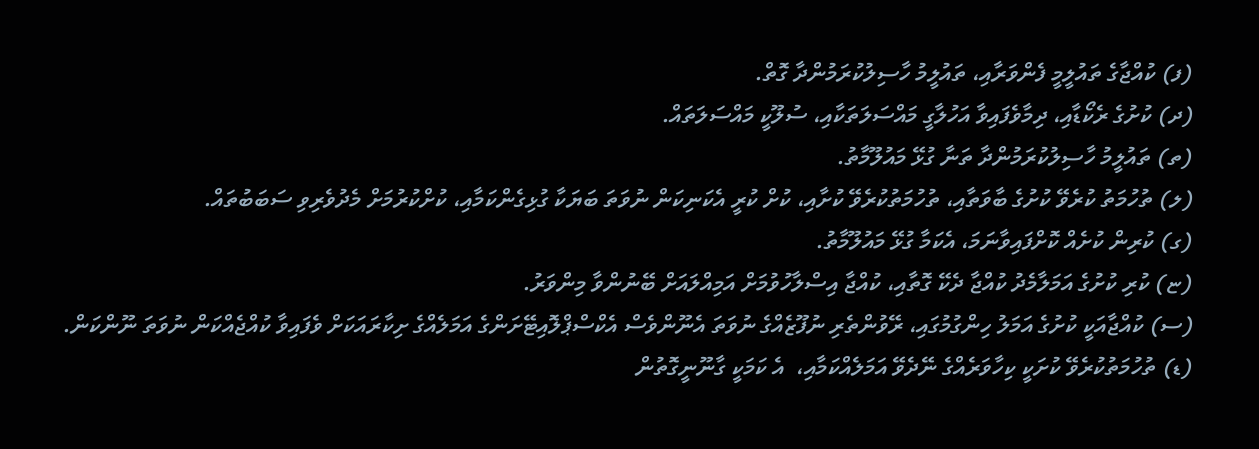(ފ) ކުއްޖާގެ ތައުލީމީ ފެންވަރާއި، ތައުލީމު ހާސިލުކުރަމުންދާ ގޮތް.
(ދ) ކުށުގެ ރެކޯޑާއި، ދިމާވެފައިވާ އަހުލާގީ މައްސަލަތަކާއި، ސުލޫކީ މައްސަލަތައް.
(ތ) ތައުލީމު ހާސިލުކުރަމުންދާ ތަނާ ގުޅޭ މައުލޫމާތު.
(ލ) ތުހުމަތު ކުރެވޭ ކުށުގެ ބާވަތާއި، ތުހުމަތުކުރެވޭ ކުށާއި، ކުށް ކުރީ އެކަނިކަން ނުވަތަ ބަޔަކާ ގުޅިގެންކަމާއި، ކުށްކުރުމަށް މެދުވެރިވި ސަބަބުތައް.
(ގ) ކުރިން ކުށެއް ކޮށްފައިވާނަމަ، އެކަމާ ގުޅޭ މައުލޫމާތު.
(ޏ) ކުރި ކުށުގެ އަމަލާމެދު ކުއްޖާ ދެކޭ ގޮތާއި، ކުއްޖާ އިސްލާހުވުމަށް އަމިއްލައަށް ބޭނުންވާ މިންވަރު.
(ސ) ކުއްޖާއަކީ ކުށުގެ އަމަލު ހިންގުމުގައި، ރޭވުންތެރި ނުފޫޒެއްގެ ނުވަތަ އެނޫންވެސް އެކްސްޕްލޮއިޓޭށަންގެ އަމަލެއްގެ ށިކާރައަކަށް ވެފައިވާ ކުއްޖެއްކަން ނުވަތަ ނޫންކަން.
(ޑ) ތުހުމަތުކުރެވޭ ކުށަކީ ކިހާވަރެއްގެ ނޭދެވޭ އަމަލެއްކަމާއި،  އެ ކަމަކީ ގާނޫނީގޮތުން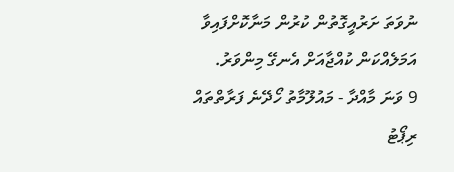ނުވަތަ ށަރުއީގޮތުން ކުރުން މަނާކޮށްފައިވާ އަމަލެއްކަން ކުއްޖާއަށް އެނގޭ މިންވަރު.
9 ވަނަ މާއްދާ - މައުލޫމާތު ހޯދޭނެ ފަރާތްތައް
ރިޕޯޓު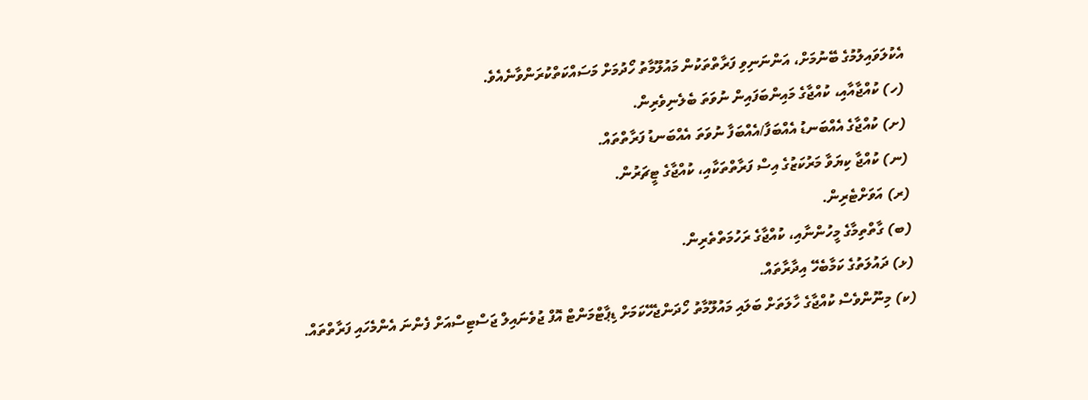އެކުލަވައިލުމުގެ ބޭނުމަށް، އަންނަނިވި ފަރާތްތަކުން މައުލޫމާތު ހޯދުމަށް މަސައްކަތްކުރަންވާނެއެވެ.
(ހ) ކުއްޖާއާއި، ކުއްޖާގެ މައިންބަފައިން ނުވަތަ ބެލެނިވެރިން.
(ށ) ކުއްޖާގެ އެއްބަނޑު އެއްބަފާ/އެއްބަފާ ނުވަތަ އެއްބަނޑު ފަރާތްތައް.
(ނ) ކުއްޖާ ކިޔަވާ މަރުކަޒުގެ އިސް ފަރާތްތަކާއި، ކުއްޖާގެ ޓީޗަރުން.
(ރ) އަވަށްޓެރިން.
(ބ) ގާތްތިމާގެ މީހުންނާއި، ކުއްޖާގެ ރަހުމަތްތެރިން.
(ޅ) ދައުލަތުގެ ކަމާބެހޭ އިދާރާތައް.
(ކ) މިނޫންވެސް ކުއްޖާގެ ހާލަތަށް ބަލައި މައުލޫމާތު ހޯދަންޖެހޭކަމަށް ޑިޕާޓްމަންޓް އޮފް ޖުވެނައިލް ޖަސްޓިސްއަށް ފެންނަ އެންމެހައި ފަރާތްތައް.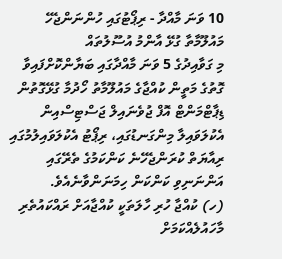10 ވަނަ މާއްދާ - ރިޕޯޓުގައި ހުންނަންޖެހޭ މައުލޫމާތާ ގުޅޭ އާންމު އުސޫލުތައް
މި ގަވާއިދުގެ 5 ވަނަ މާއްދާގައި ބަޔާންކޮށްފައިވާ ގޮތުގެ މަތީން ކުއްޖާގެ މައުލޫމާތު ހޯދުމާ ގުޅޭގޮތުން ޑިޕާޓްމަންޓް އޮފް ޖުވެނައިލް ޖަސްޓިސްއިން އެކުލަވައިލާ މިންގަނޑުގައި، ރިޕޯޓު އެކުލަވައިލުމުގައި ރިއާޔަތް ކުރަންޖެހޭނެ ކަންކަމުގެ ތެރޭގައި އަންނަނިވި ކަންކަން ހިމަނަންވާނެއެވެ.
(ހ) ކުއްޖާ ހުރި ހާލަތަކީ ކުއްޖާއަށް ރައްކައުތެރި މާހައުލެއްކަމަށް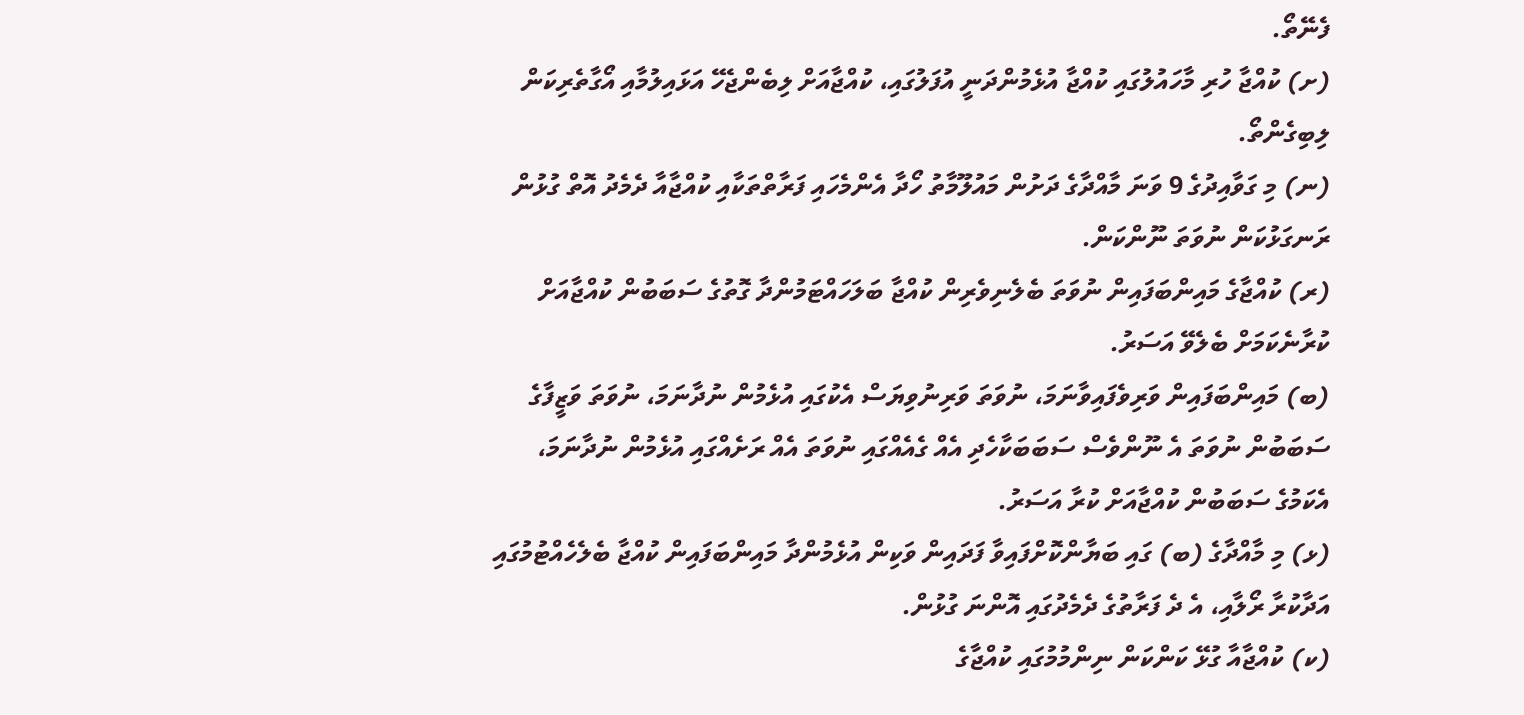ފެނޭތޯ.
(ށ) ކުއްޖާ ހުރި މާހައުލުގައި ކުއްޖާ އުޅެމުންދަނީ އުފަލުގައި، ކުއްޖާއަށް ލިބެންޖެހޭ އަޅައިލުމާއި އޯގާތެރިކަން ލިބިގެންތޯ.
(ނ) މި ގަވާއިދުގެ 9 ވަނަ މާއްދާގެ ދަށުން މައުލޫމާތު ހޯދާ އެންމެހައި ފަރާތްތަކާއި ކުއްޖާއާ ދެމެދު އޮތް ގުޅުން ރަނގަޅުކަން ނުވަތަ ނޫންކަން.
(ރ) ކުއްޖާގެ މައިންބަފައިން ނުވަތަ ބެލެނިވެރިން ކުއްޖާ ބަލަހައްޓަމުންދާ ގޮތުގެ ސަބަބުން ކުއްޖާއަށް ކުރާނެކަމަށް ބެލެވޭ އަސަރު.
(ބ) މައިންބަފައިން ވަރިވެފައިވާނަމަ، ނުވަތަ ވަރިނުވިޔަސް އެކުގައި އުޅެމުން ނުދާނަމަ، ނުވަތަ ވަޒީފާގެ ސަބަބުން ނުވަތަ އެ ނޫންވެސް ސަބަބަކާހެދި އެއް ގެއެއްގައި ނުވަތަ އެއް ރަށެއްގައި އުޅެމުން ނުދާނަމަ، އެކަމުގެ ސަބަބުން ކުއްޖާއަށް ކުރާ އަސަރު.
(ޅ) މި މާއްދާގެ (ބ) ގައި ބަޔާންކޮށްފައިވާ ފަދައިން ވަކިން އުޅެމުންދާ މައިންބަފައިން ކުއްޖާ ބެލެހެއްޓުމުގައި އަދާކުރާ ރޯލާއި، އެ ދެ ފަރާތުގެ ދެމެދުގައި އޮންނަ ގުޅުން.
(ކ) ކުއްޖާއާ ގުޅޭ ކަންކަން ނިންމުމުގައި ކުއްޖާގެ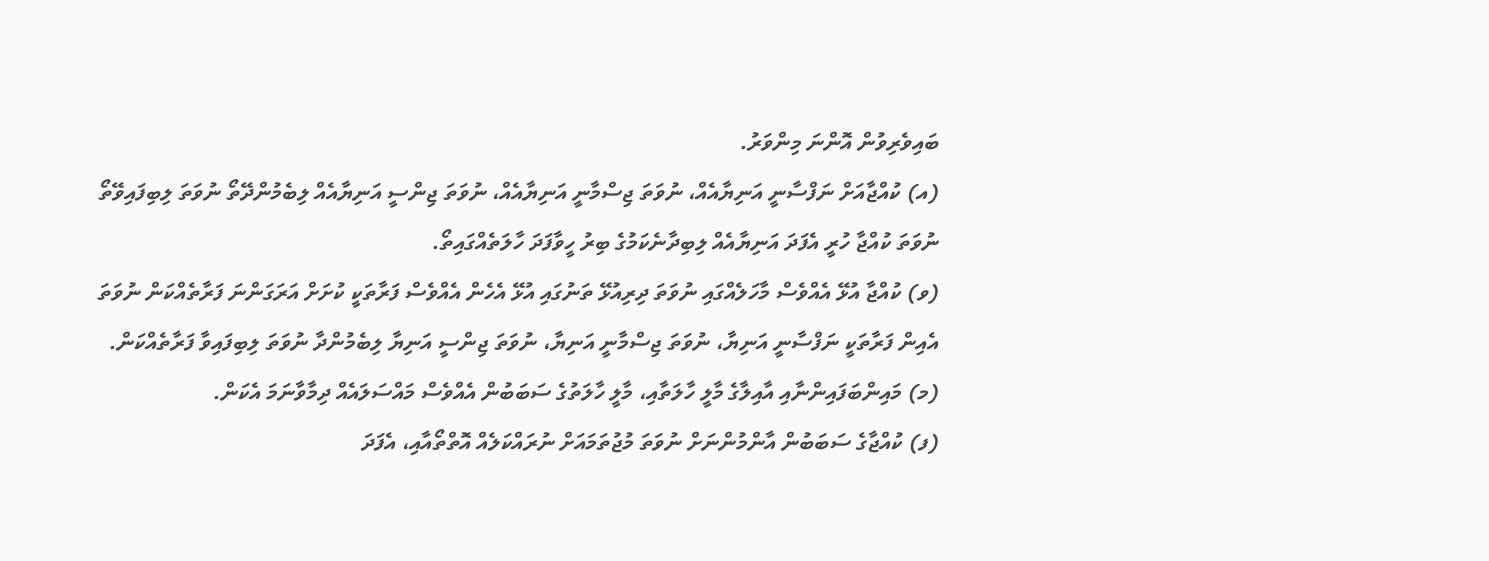ބައިވެރިވުން އޮންނަ މިންވަރު.
(އ) ކުއްޖާއަށް ނަފްސާނީ އަނިޔާއެއް، ނުވަތަ ޖިސްމާނީ އަނިޔާއެއް، ނުވަތަ ޖިންސީ އަނިޔާއެއް ލިބެމުންދޭތޯ ނުވަތަ ލިބިފައިވޭތޯ ނުވަތަ ކުއްޖާ ހުރީ އެފަދަ އަނިޔާއެއް ލިބިދާނެކަމުގެ ބިރު ހީވާފަދަ ހާލަތެއްގައިތޯ.
(ވ) ކުއްޖާ އުޅޭ އެއްވެސް މާހަލެއްގައި ނުވަތަ ދިރިއުޅޭ ތަނުގައި އުޅޭ އެހެން އެއްވެސް ފަރާތަކީ ކުށަށް އަރަގަންނަ ފަރާތެއްކަން ނުވަތަ އެއިން ފަރާތަކީ ނަފްސާނީ އަނިޔާ، ނުވަތަ ޖިސްމާނީ އަނިޔާ، ނުވަތަ ޖިންސީ އަނިޔާ ލިބެމުންދާ ނުވަތަ ލިބިފައިވާ ފަރާތެއްކަން.
(މ) މައިންބަފައިންނާއި އާއިލާގެ މާލީ ހާލަތާއި، މާލީ ހާލަތުގެ ސަބަބުން އެއްވެސް މައްސަލައެއް ދިމާވާނަމަ އެކަން.
(ފ) ކުއްޖާގެ ސަބަބުން އާންމުންނަށް ނުވަތަ މުޖުތަމައަށް ނުރައްކަލެއް އޮތްތޯއާއި، އެފަދަ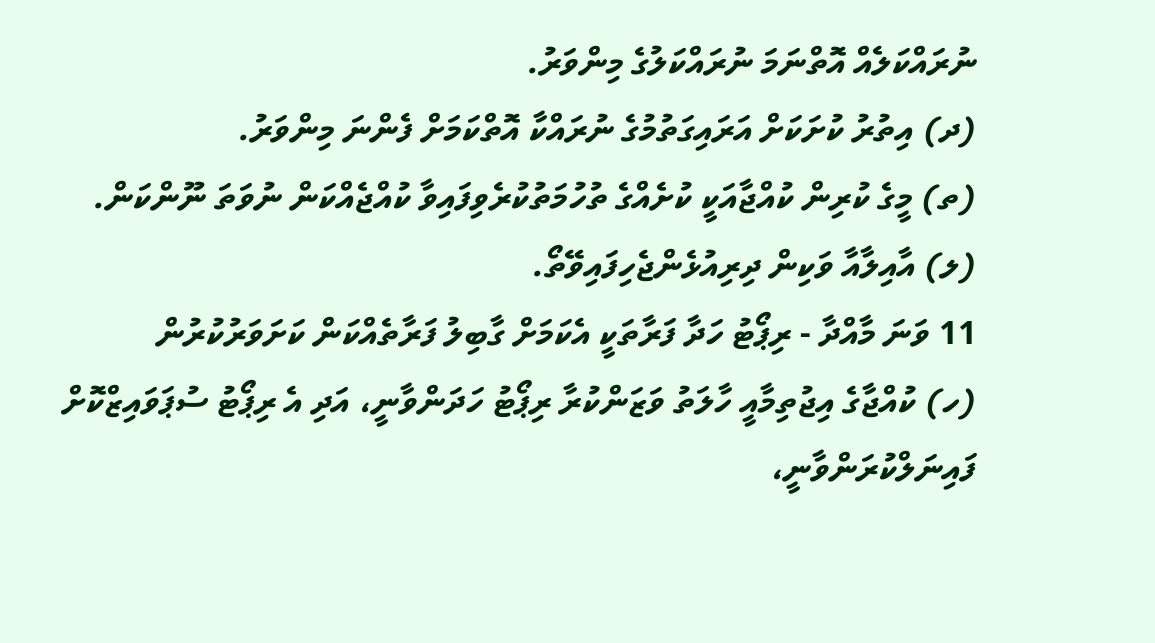ނުރައްކަލެއް އޮތްނަމަ ނުރައްކަލުގެ މިންވަރު.
(ދ) އިތުރު ކުށަކަށް އަރައިގަތުމުގެ ނުރައްކާ އޮތްކަމަށް ފެންނަ މިންވަރު.
(ތ) މީގެ ކުރިން ކުއްޖާއަކީ ކުށެއްގެ ތުހުމަތުކުރެވިފައިވާ ކުއްޖެއްކަން ނުވަތަ ނޫންކަން.
(ލ) އާއިލާއާ ވަކިން ދިރިއުޅެންޖެހިފައިވޭތޯ.
11 ވަނަ މާއްދާ - ރިޕޯޓު ހަދާ ފަރާތަކީ އެކަމަށް ގާބިލު ފަރާތެއްކަން ކަށަވަރުކުރުން
(ހ) ކުއްޖާގެ އިޖުތިމާއީ ހާލަތު ވަޒަންކުރާ ރިޕޯޓު ހަދަންވާނީ، އަދި އެ ރިޕޯޓު ސުޕަވައިޒްކޮށް ފައިނަލްކުރަންވާނީ،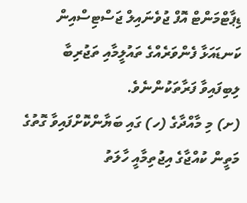ޑިޕާޓްމަންޓް އޮފް ޖުވެނައިލް ޖަސްޓިސްއިން ކަނޑައަޅާ ފެންވަރެއްގެ ތައުލީމާއި ތަޖުރިބާ ލިބިފައިވާ ފަރާތަކުންނެވެ.
(ށ) މި މާއްދާގެ (ހ) ގައި ބަޔާންކޮށްފައިވާ ގޮތުގެ މަތީން ކުއްޖާގެ އިޖުތިމާއީ ހާލަތު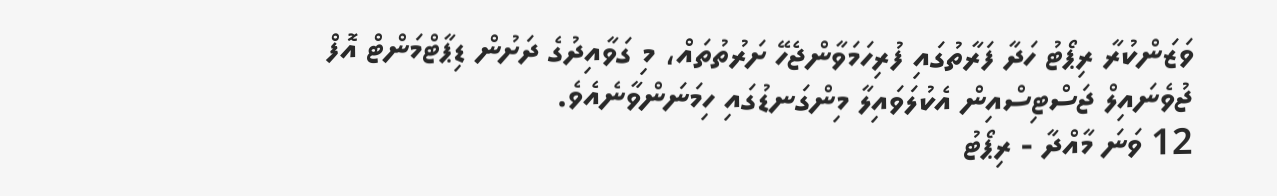ވަޒަންކުރާ ރިޕޯޓު ހަދާ ފަރާތުގައި ފުރިހަމަވާންޖެހޭ ށަރުތުތައް، މި ގަވާއިދުގެ ދަށުން ޑިޕާޓްމަންޓް އޮފް ޖުވެނައިލް ޖަސްޓިސްއިން އެކުލަވައިލާ މިންގަނޑުގައި ހިމަނަންވާނެއެވެ.
12 ވަނަ މާއްދާ - ރިޕޯޓު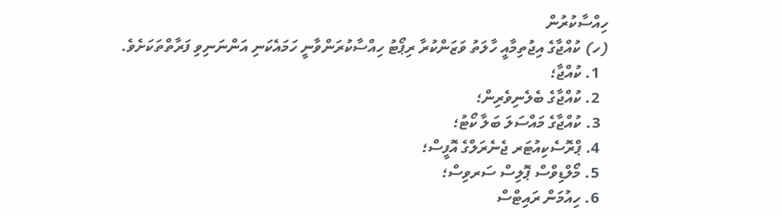ހިއްސާކުރުން
(ހ) ކުއްޖާގެ އިޖުތިމާއީ ހާލަތު ވަޒަންކުރާ ރިޕޯޓު ހިއްސާކުރަންވާނީ ހަމައެކަނި އަންނަނިވި ފަރާތްތަކަށެވެ.
  1. ކުއްޖާ؛
  2. ކުއްޖާގެ ބެލެނިވެރިން؛
  3. ކުއްޖާގެ މައްސަލަ ބަލާ ކޯޓު؛
  4. ޕްރޮސެކިއުޓަރ ޖެނެރަލްގެ އޮފީސް؛
  5. މޯލްޑިވްސް ޕޮލިސް ސަރވިސް؛
  6. ހިއުމަން ރައިޓްސް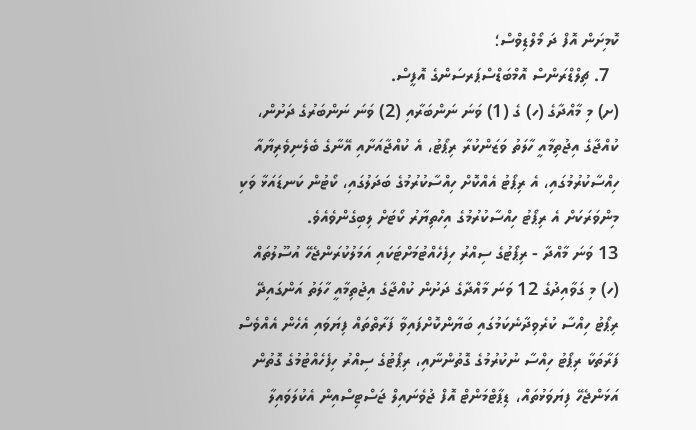ކޮމިށަން އޮފް ދަ މޯލްޑިވްސް؛
  7. ޗިލްޑްރަންސް އޮމްބަޑްސްޕަރސަންގެ އޮފީސް.
(ށ) މި މާއްދާގެ (ހ) ގެ (1) ވަނަ ނަންބަރާއި (2) ވަނަ ނަންބަރުގެ ދަށުން، ކުއްޖާގެ އިޖުތިމާއީ ހާލަތު ވަޒަންކުރާ ރިޕޯޓު، އެ ކުއްޖާއަށާއި އޭނާގެ ބެލެނިވެރިޔާއާ ހިއްސާކުރުމުގައި، އެ ރިޕޯޓު އެއްކޮށް ހިއްސާކުރުމުގެ ބަދަލުގައި، ކޯޓުން ކަނޑައަޅާ ވަކި މިންވަރަކަށް އެ ރިޕޯޓު ހިއްސާކުރުމުގެ އިހްތިޔާރު ކޯޓަށް ލިބިގެންވެއެވެ.
13 ވަނަ މާއްދާ - ރިޕޯޓުގެ ސިއްރު ހިފެހެއްޓުމަށްޓަކައި އަމަލުކުރަންޖެހޭ އުސޫލުތައް
(ހ) މި ގަވާއިދުގެ 12 ވަނަ މާއްދާގެ ދަށުން ކުއްޖާގެ އިޖުތިމާއީ ހާލަތު އަންގައިދޭ ރިޕޯޓު ހިއްސާ ކުރެވިދާނެކަމުގައި ބަޔާންކޮށްފައިވާ ފަރާތްތައް ފިޔަވައި އެހެން އެއްވެސް ފަރާތަކާ ރިޕޯޓު ހިއްސާ ނުކުރުމުގެ ގޮތުންނާއި، ރިޕޯޓުގެ ސިއްރު ހިފެހެއްޓުމުގެ ގޮތުން އަޅަންޖެހޭ ފިޔަވަޅުތައް، ޑިޕާޓްމަންޓް އޮފް ޖުވެނައިލް ޖަސްޓިސްއިން އެކުލަވައިލާ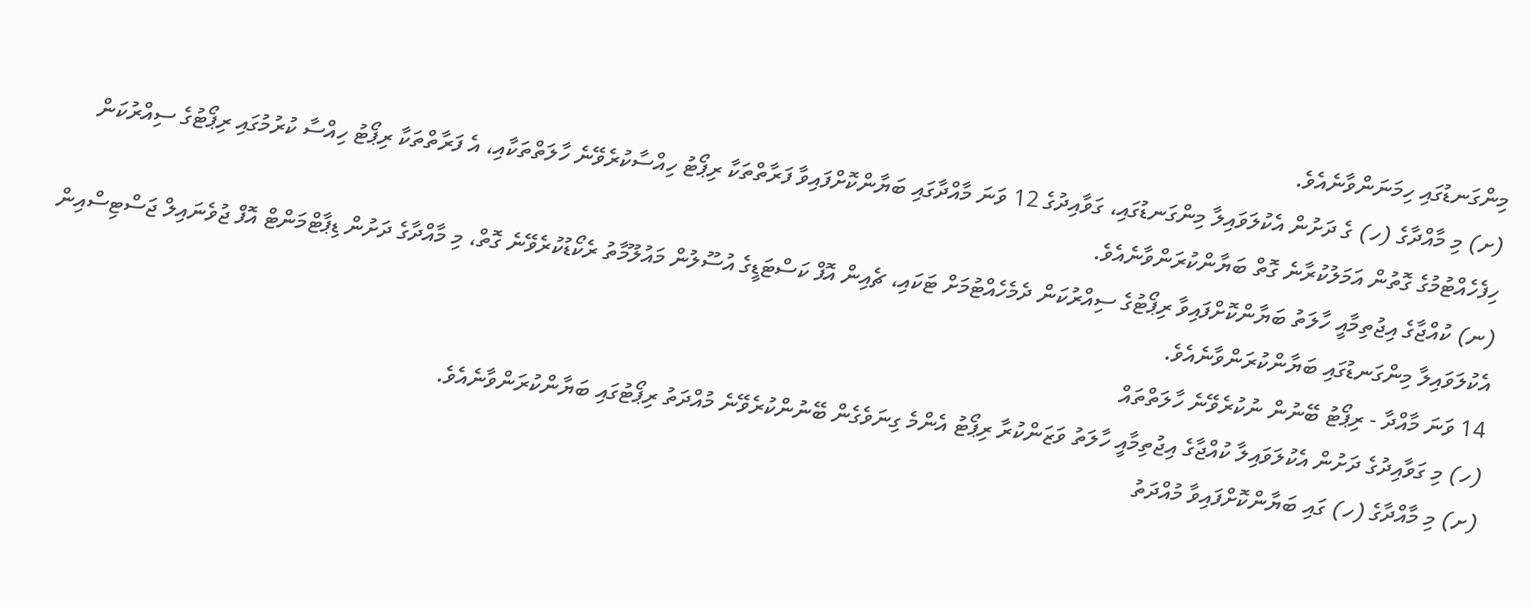މިންގަނޑުގައި ހިމަނަންވާނެއެވެ.
(ށ) މި މާއްދާގެ (ހ) ގެ ދަށުން އެކުލަވައިލާ މިންގަނޑުގައި، ގަވާއިދުގެ 12 ވަނަ މާއްދާގައި ބަޔާންކޮށްފައިވާ ފަރާތްތަކާ ރިޕޯޓު ހިއްސާކުރެވޭނެ ހާލަތްތަކާއި، އެ ފަރާތްތަކާ ރިޕޯޓު ހިއްސާ ކުރުމުގައި ރިޕޯޓުގެ ސިއްރުކަން ހިފެހެއްޓުމުގެ ގޮތުން އަމަލުކުރާނެ ގޮތް ބަޔާންކުރަންވާނެއެވެ.
(ނ) ކުއްޖާގެ އިޖުތިމާއީ ހާލަތު ބަޔާންކޮށްފައިވާ ރިޕޯޓުގެ ސިއްރުކަން ދެމެހެއްޓުމަށް ޓަކައި، ޗެއިން އޮފް ކަސްޓަޑީގެ އުސޫލުން މައުލޫމާތު ރެކޯޑުކުރެވޭނެ ގޮތް، މި މާއްދާގެ ދަށުން ޑިޕާޓްމަންޓް އޮފް ޖުވެނައިލް ޖަސްޓިސްއިން އެކުލަވައިލާ މިންގަނޑުގައި ބަޔާންކުރަންވާނެއެވެ.
14 ވަނަ މާއްދާ - ރިޕޯޓު ބޭނުން ނުކުރެވޭނެ ހާލަތްތައް
(ހ) މި ގަވާއިދުގެ ދަށުން އެކުލަވައިލާ ކުއްޖާގެ އިޖުތިމާއީ ހާލަތު ވަޒަންކުރާ ރިޕޯޓު އެންމެ ގިނަވެގެން ބޭނުންކުރެވޭނެ މުއްދަތު ރިޕޯޓުގައި ބަޔާންކުރަންވާނެއެވެ.
(ށ) މި މާއްދާގެ (ހ) ގައި ބަޔާންކޮށްފައިވާ މުއްދަތު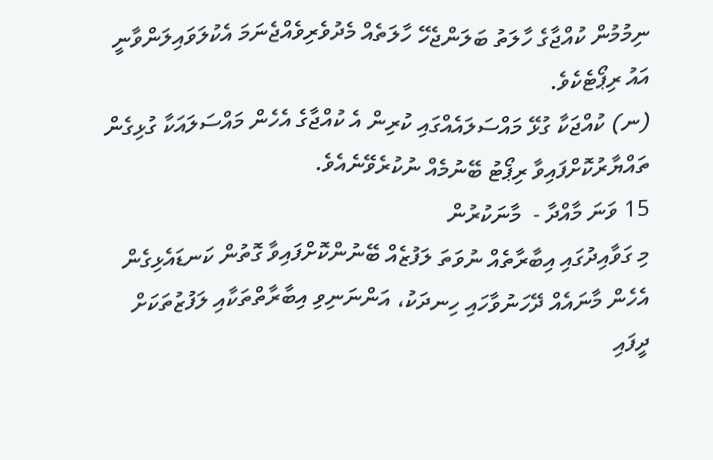ނިމުމުން ކުއްޖާގެ ހާލަތު ބަލަންޖެހޭ ހާލަތެއް މެދުވެރިވެއްޖެނަމަ އެކުލަވައިލަންވާނީ އައު ރިޕޯޓެކެވެ.
(ނ) ކުއްޖަކާ ގުޅޭ މައްސަލައެއްގައި ކުރިން އެ ކުއްޖާގެ އެހެން މައްސަލައަކާ ގުޅިގެން ތައްޔާރުކޮށްފައިވާ ރިޕޯޓު ބޭނުމެއް ނުކުރެވޭނެއެވެ.
15 ވަނަ މާއްދާ -  މާނަކުރުން
މި ގަވާއިދުގައި އިބާރާތެއް ނުވަތަ ލަފުޒެއް ބޭނުންކޮށްފައިވާ ގޮތުން ކަނޑައެޅިގެން އެހެން މާނައެއް ދޭހަނުވާހައި ހިނދަކު، އަންނަނިވި އިބާރާތްތަކާއި ލަފުޒުތަކަށް ދީފައި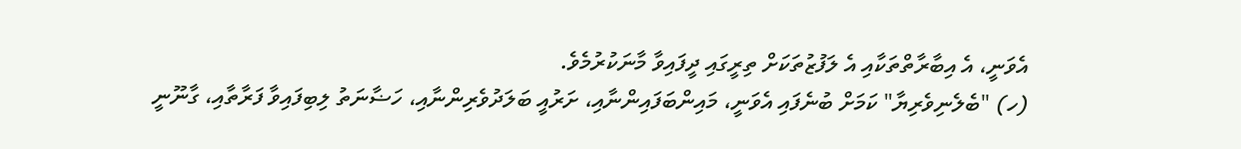އެވަނީ، އެ އިބާރާތްތަކާއި އެ ލަފުޒުތަކަށް ތިރީގައި ދީފައިވާ މާނަކުރުމެވެ.
(ހ) "ބެލެނިވެރިޔާ" ކަމަށް ބުނެފައި އެވަނީ، މައިންބަފައިންނާއި، ށަރުއީ ބަލަދުވެރިންނާއި، ހަޟާނަތު ލިބިފައިވާ ފަރާތާއި، ގާނޫނީ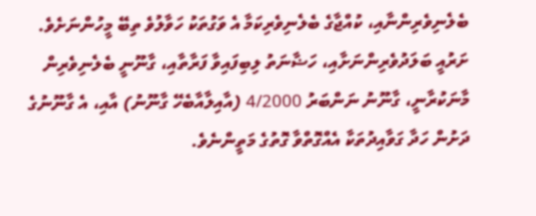ބެލެނިވެރިންނާއި، ކުއްޖާގެ ބެލެނިވެރިކަމާ އެ ވަގުތަކު ހަވާލުވެ ތިބޭ މީހުންނަށެވެ. ށަރުއީ ބަލަދުވެރިންނަށާއި، ހަޟާނަތު ލިބިފައިވާ ފަރާތާއި، ގާނޫނީ ބެލެނިވެރިން މާނަކުރާނީ، ގާނޫނު ނަންބަރު 4/2000 (އާއިލާއާބެހޭ ގާނޫނު) އާއި، އެ ގާނޫނުގެ ދަށުން ހަދާ ގަވާއިދުތަކާ އެއްގޮތްވާ ގޮތުގެ މަތީންނެވެ.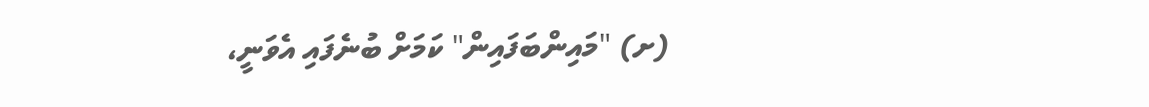(ށ) "މައިންބަފައިން" ކަމަށް ބުނެފައި އެވަނީ،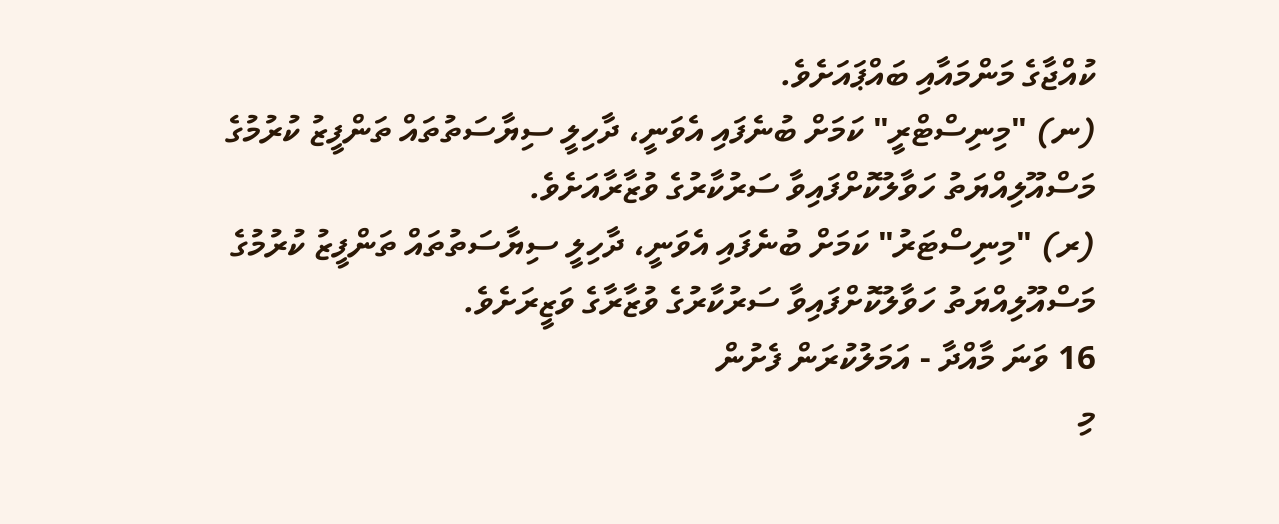ކުއްޖާގެ މަންމައާއި ބައްޕައަށެވެ.
(ނ) "މިނިސްޓްރީ" ކަމަށް ބުނެފައި އެވަނީ، ދާހިލީ ސިޔާސަތުތައް ތަންފީޒު ކުރުމުގެ މަސްއޫލިއްޔަތު ހަވާލުކޮށްފައިވާ ސަރުކާރުގެ ވުޒާރާއަށެވެ.
(ރ) "މިނިސްޓަރު" ކަމަށް ބުނެފައި އެވަނީ، ދާހިލީ ސިޔާސަތުތައް ތަންފީޒު ކުރުމުގެ މަސްއޫލިއްޔަތު ހަވާލުކޮށްފައިވާ ސަރުކާރުގެ ވުޒާރާގެ ވަޒީރަށެވެ.
16 ވަނަ މާއްދާ - އަމަލުކުރަން ފެށުން
މި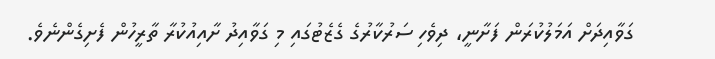ގަވާއިދަށް އަމަލުކުރަން ފަށާނީ، ދިވެހި ސަރުކާރުގެ ގެޒެޓުގައި މި ގަވާއިދު ށާއިއުކުރާ ތާރީހުން ފެށިގެންނެވެ.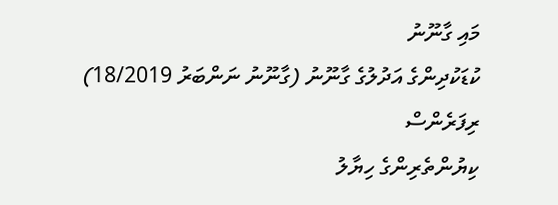މައި ގާނޫނު
ކުޑަކުދިންގެ އަދުލުގެ ގާނޫނު (ގާނޫނު ނަންބަރު 18/2019)
ރިފަރެންސް
ކިޔުންތެރިންގެ ހިޔާލު